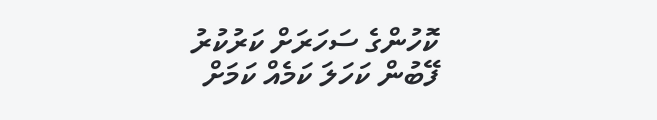ކޮހުންގެ ސަހަރަށް ކަރުކުރު ފޭބުން ކަހަލަ ކަމެއް ކަމަށް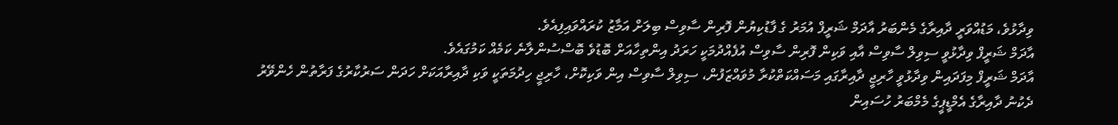ވިދާޅުވެ، މަޑުއްވަރީ ދާއިރާގެ މެންބަރު އާދަމް ޝަރީފް އުމަރު ގެ ފާޑުކިޔުން ފޮރިން ސާވިސް ބިލަށް އަމާޒު ކުރައްވައިފިއެވެ.
އާދަމް ޝަރީފް ވިދާޅުވީ ސިވިލް ސާވިސް އާއި ވަކިން ފޮރިން ސާވިސް އުފެއްދުމަކީ ހަރަދު އިންތިހާއަށް ބޮޑުވެ ބޮސްސުންލާނެ ކަމެއް ކަމުގައެވެ.
އާދަމް ޝަރީފް މިފަދައިން ވިދާޅުވީ ހާރިޖީ ދާއިރާގައި މަސައްކަތްކުރާ މުވައްޒަފުން، ސިވިލް ސާވިސް އިން ވަކިކޮށް، ހާރިޖީ ހިދުމަތަކީ ވަކި ދާއިރާއަކަށް ހަދަން ސަރުކާރުގެ ފަރާތުން ހެންވޭރު ދެކުނު ދާއިރާގެ އެމްޑީޕީގެ މެމްބަރު ހުސައިން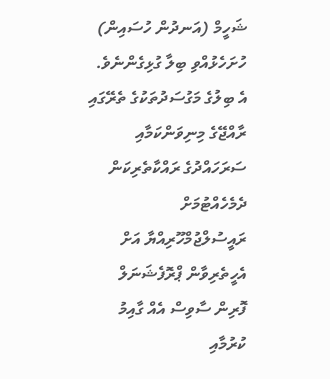ޝަހީމް (އަނދުން ހުސައިން) ހުށަހެޅުއްވި ބިލާ ގުޅިގެންނެވެ.
އެ ބިލުގެ މަގުސަދުތަކުގެ ތެރޭގައި ރާއްޖޭގެ މިނިވަންކަމާއި ސަރަހައްދުގެ ރައްކާތެރިކަން ދެމެހެއްޓުމަށް ރައީސުލްޖުމްހޫރިއްޔާ އަށް އެހީތެރިވާން ޕްރޮފެޝަނަލް ފޮރިން ސާވިސް އެއް ގާއިމު ކުރުމާއި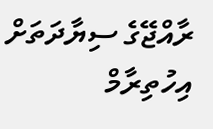ރާއްޖޭގެ ސިޔާދަތަށް އިހުތިރާމް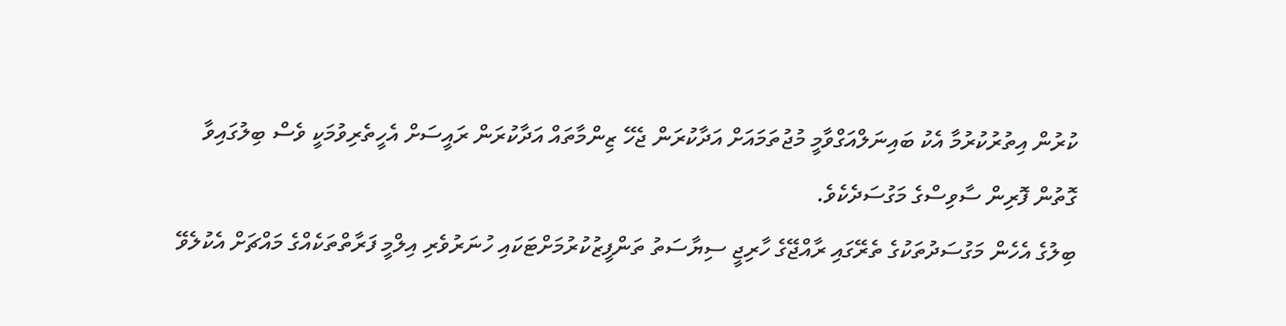ކުރުން އިތުރުކުރުމާ އެކު ބައިނަލްއަގްވާމީ މުޖުތަމައަށް އަދާކުރަން ޖެހޭ ޒިންމާތައް އަދާކުރަން ރައީސަށް އެހީތެރިވުމަކީ ވެސް ބިލުގައިވާ ގޮތުން ފޮރިން ސާވިސްގެ މަގުސަދެކެވެ.
ބިލުގެ އެހެން މަގުސަދުތަކުގެ ތެރޭގައި ރާއްޖޭގެ ހާރިޖީ ސިޔާސަތު ތަންފީޒުކުރުމަށްޓަކައި ހުނަރުވެރި އިލްމީ ފަރާތްތަކެއްގެ މައްޗަށް އެކުލެވޭ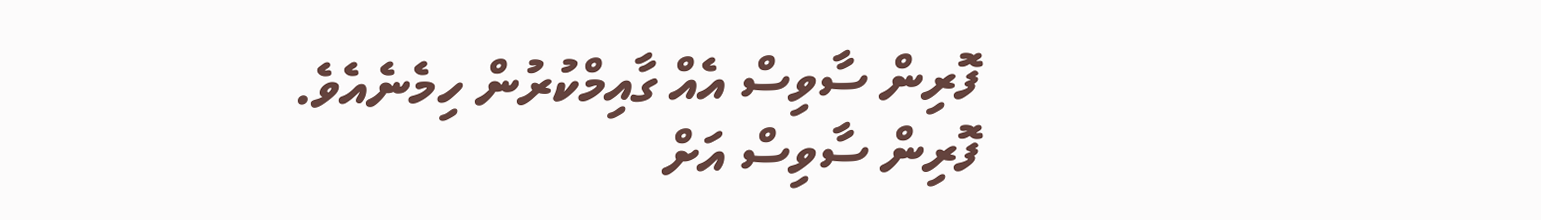ފޮރިން ސާވިސް އެއް ގާއިމްކުރުން ހިމެނެއެވެ. ފޮރިން ސާވިސް އަށް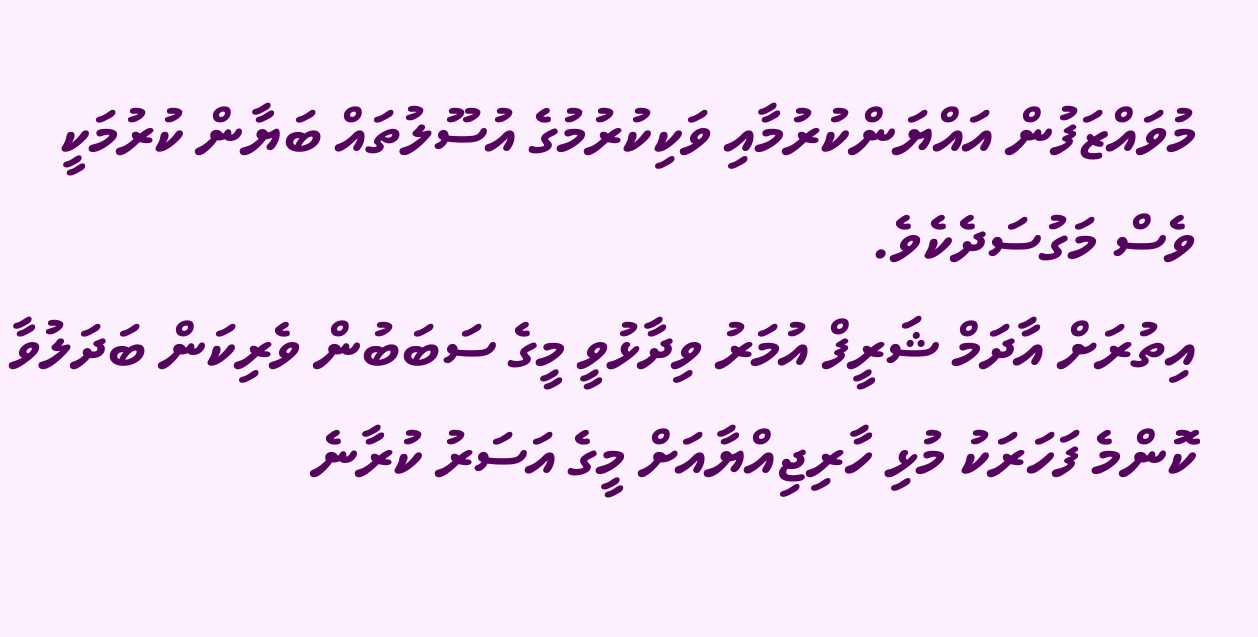މުވައްޒަފުން އައްޔަންކުރުމާއި ވަކިކުރުމުގެ އުސޫލުތައް ބަޔާން ކުރުމަކީ ވެސް މަގުސަދެކެވެ.
އިތުރަށް އާދަމް ޝަރީފް އުމަރު ވިދާޅުވީ މީގެ ސަބަބުން ވެރިކަން ބަދަލުވާ ކޮންމެ ފަހަރަކު މުޅި ހާރިޖިއްޔާއަށް މީގެ އަސަރު ކުރާނެ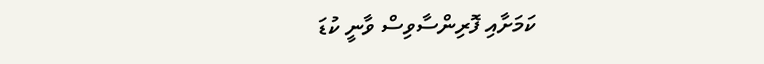ކަމަށާއި ފޮރިންސާވިސް ވާނީ ކުޑަ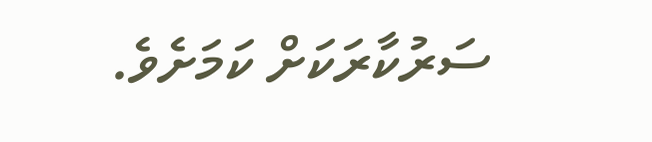ސަރުކާރަކަށް ކަމަށެވެ.